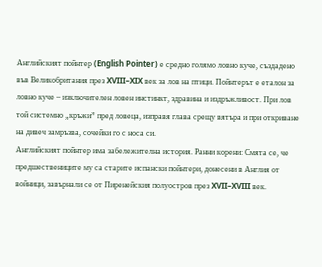Английският пойнтер (English Pointer) е средно голямо ловно куче, създадено във Великобритания през XVIII–XIX век за лов на птици. Пойнтерът е еталон за ловно куче – изключителен ловен инстинкт, здравина и издръжливост. При лов той системно „кръжи” пред ловеца, изправя глава срещу вятъра и при откриване на дивеч замръзва, сочейки го с носа си.
Английският пойнтер има забележителна история. Ранни корени: Смята се, че предшествениците му са старите испански пойнтери, донесени в Англия от войници, завърнали се от Пиренейския полуостров през XVII–XVIII век.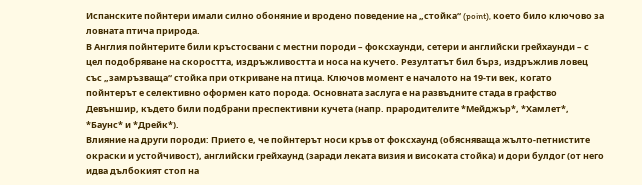Испанските пойнтери имали силно обоняние и вродено поведение на „стойка“ (point), което било ключово за ловната птича природа.
В Англия пойнтерите били кръстосвани с местни породи – фоксхаунди, сетери и английски грейхаунди – с цел подобряване на скоростта, издръжливостта и носа на кучето. Резултатът бил бърз, издръжлив ловец със „замръзваща“ стойка при откриване на птица. Ключов момент е началото на 19-ти век, когато пойнтерът е селективно оформен като порода. Основната заслуга е на развъдните стада в графство Девъншир, където били подбрани преспективни кучета (напр. прародителите *Мейджър*, *Хамлет*, *Баунс* и *Дрейк*).
Влияние на други породи: Прието е, че пойнтерът носи кръв от фоксхаунд (обясняваща жълто-петнистите окраски и устойчивост), английски грейхаунд (заради леката визия и високата стойка) и дори булдог (от него идва дълбокият стоп на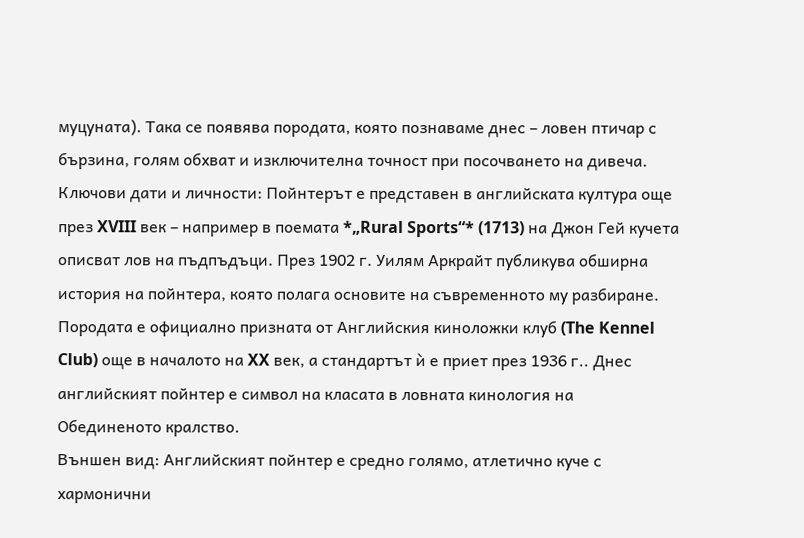муцуната). Така се появява породата, която познаваме днес – ловен птичар с бързина, голям обхват и изключителна точност при посочването на дивеча.
Ключови дати и личности: Пойнтерът е представен в английската култура още през XVIII век – например в поемата *„Rural Sports“* (1713) на Джон Гей кучета описват лов на пъдпъдъци. През 1902 г. Уилям Аркрайт публикува обширна история на пойнтера, която полага основите на съвременното му разбиране. Породата е официално призната от Английския киноложки клуб (The Kennel Club) още в началото на XX век, а стандартът ѝ е приет през 1936 г.. Днес английският пойнтер е символ на класата в ловната кинология на Обединеното кралство.
Външен вид: Английският пойнтер е средно голямо, атлетично куче с хармонични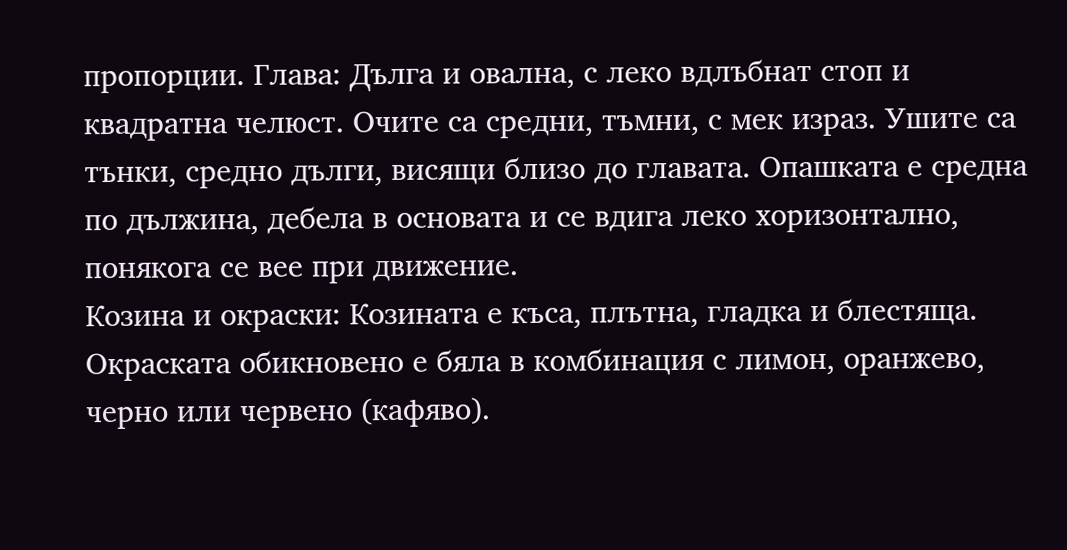пропорции. Глава: Дълга и овална, с леко вдлъбнат стоп и квадратна челюст. Очите са средни, тъмни, с мек израз. Ушите са тънки, средно дълги, висящи близо до главата. Опашката е средна по дължина, дебела в основата и се вдига леко хоризонтално, понякога се вее при движение.
Козина и окраски: Козината е къса, плътна, гладка и блестяща. Окраската обикновено е бяла в комбинация с лимон, оранжево, черно или червено (кафяво).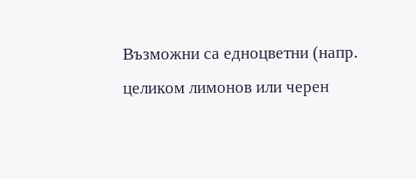Възможни са едноцветни (напр. целиком лимонов или черен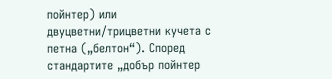пойнтер) или двуцветни/трицветни кучета с петна („белтон“). Според стандартите „добър пойнтер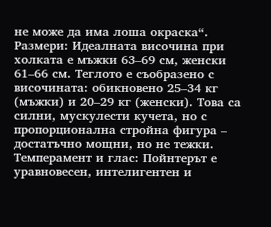не може да има лоша окраска“.
Размери: Идеалната височина при холката е мъжки 63–69 см, женски 61–66 см. Теглото е съобразено с височината: обикновено 25–34 кг (мъжки) и 20–29 кг (женски). Това са силни, мускулести кучета, но с пропорционална стройна фигура – достатъчно мощни, но не тежки.
Темперамент и глас: Пойнтерът е уравновесен, интелигентен и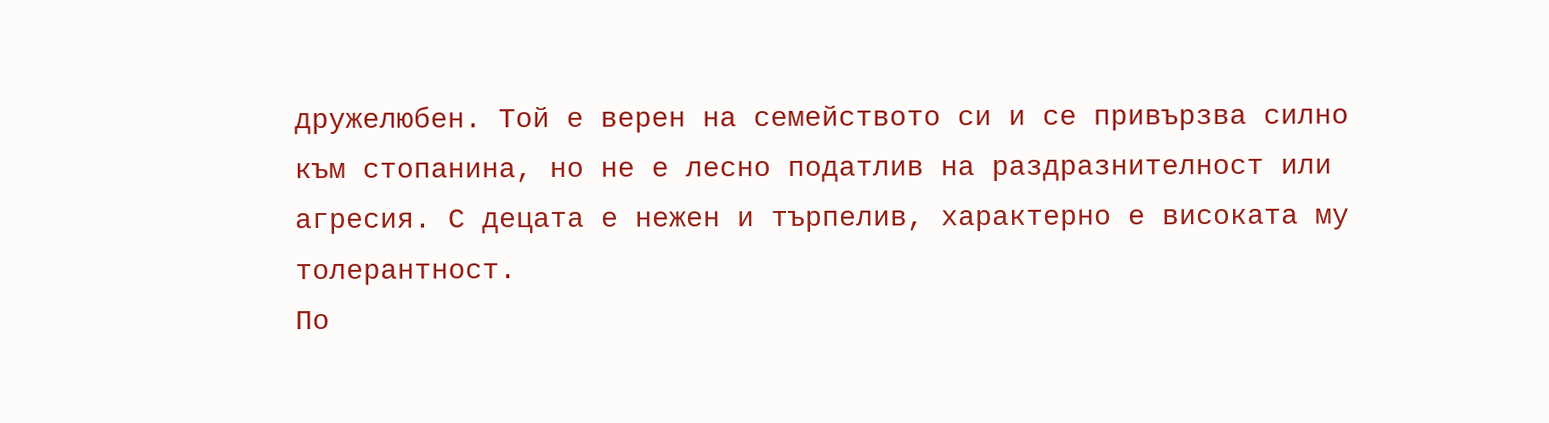дружелюбен. Той е верен на семейството си и се привързва силно към стопанина, но не е лесно податлив на раздразнителност или агресия. С децата е нежен и търпелив, характерно е високата му толерантност.
По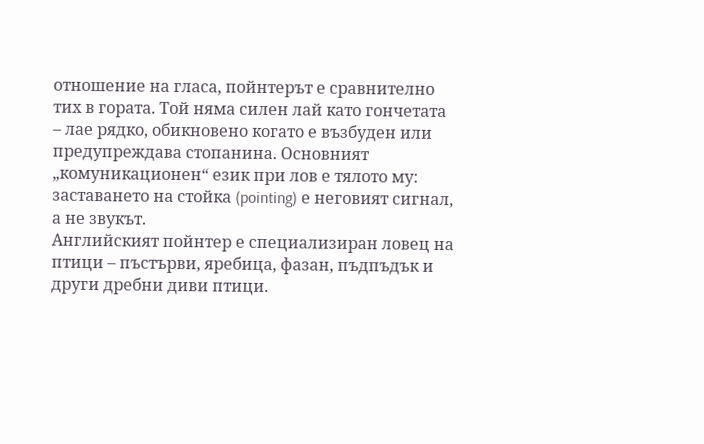отношение на гласа, пойнтерът е сравнително тих в гората. Той няма силен лай като гончетата – лае рядко, обикновено когато е възбуден или предупреждава стопанина. Основният „комуникационен“ език при лов е тялото му: заставането на стойка (pointing) е неговият сигнал, а не звукът.
Английският пойнтер е специализиран ловец на птици – пъстърви, яребица, фазан, пъдпъдък и други дребни диви птици.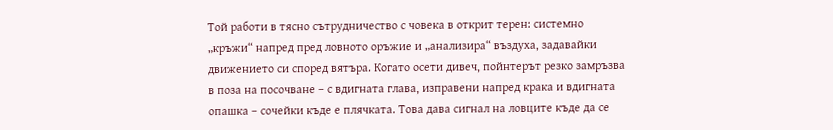Той работи в тясно сътрудничество с човека в открит терен: системно „кръжи“ напред пред ловното оръжие и „анализира“ въздуха, задавайки движението си според вятъра. Когато осети дивеч, пойнтерът резко замръзва в поза на посочване – с вдигната глава, изправени напред крака и вдигната опашка – сочейки къде е плячката. Това дава сигнал на ловците къде да се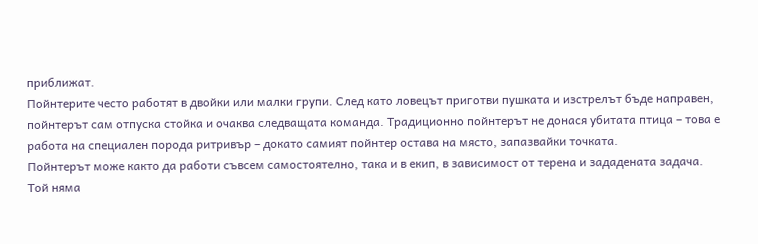приближат.
Пойнтерите често работят в двойки или малки групи. След като ловецът приготви пушката и изстрелът бъде направен, пойнтерът сам отпуска стойка и очаква следващата команда. Традиционно пойнтерът не донася убитата птица – това е работа на специален порода ритривър – докато самият пойнтер остава на място, запазвайки точката.
Пойнтерът може както да работи съвсем самостоятелно, така и в екип, в зависимост от терена и зададената задача. Той няма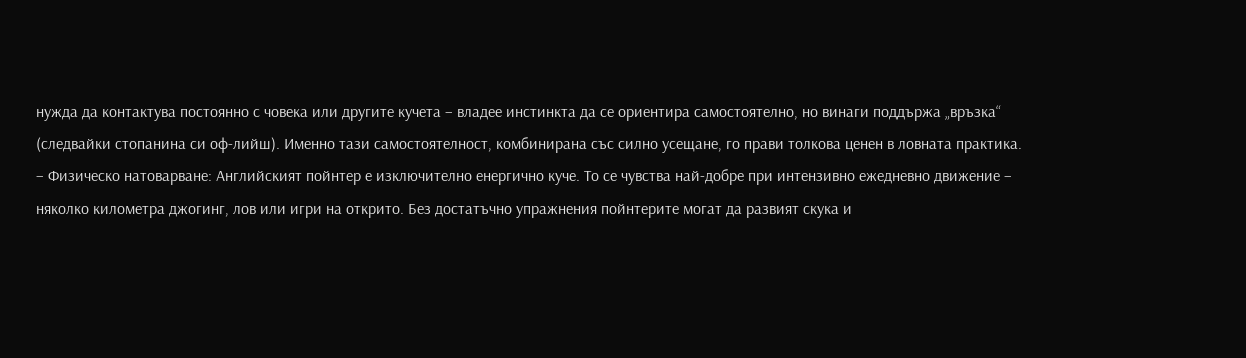нужда да контактува постоянно с човека или другите кучета – владее инстинкта да се ориентира самостоятелно, но винаги поддържа „връзка“ (следвайки стопанина си оф-лийш). Именно тази самостоятелност, комбинирана със силно усещане, го прави толкова ценен в ловната практика.
– Физическо натоварване: Английският пойнтер е изключително енергично куче. То се чувства най-добре при интензивно ежедневно движение – няколко километра джогинг, лов или игри на открито. Без достатъчно упражнения пойнтерите могат да развият скука и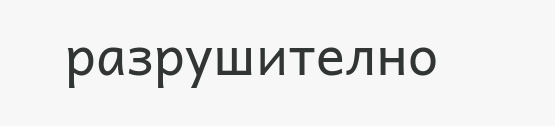разрушително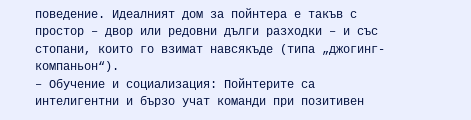поведение. Идеалният дом за пойнтера е такъв с простор – двор или редовни дълги разходки – и със стопани, които го взимат навсякъде (типа „джогинг-компаньон“).
– Обучение и социализация: Пойнтерите са интелигентни и бързо учат команди при позитивен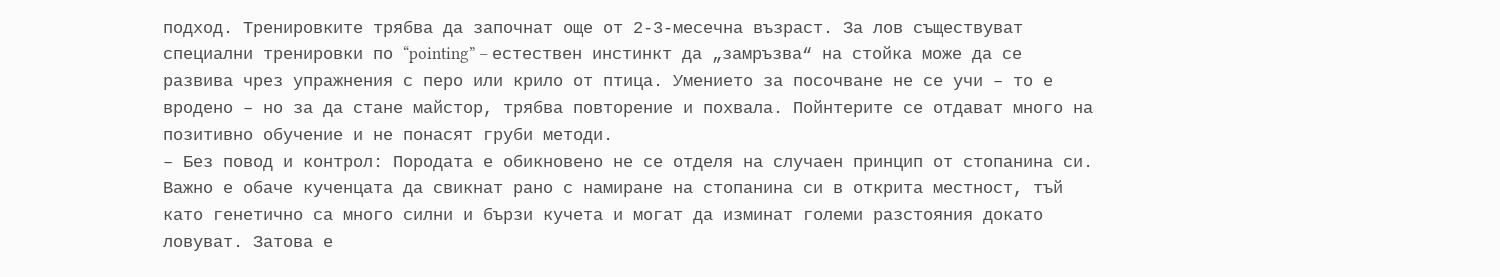подход. Тренировките трябва да започнат още от 2-3-месечна възраст. За лов съществуват специални тренировки по “pointing” – естествен инстинкт да „замръзва“ на стойка може да се развива чрез упражнения с перо или крило от птица. Умението за посочване не се учи – то е вродено – но за да стане майстор, трябва повторение и похвала. Пойнтерите се отдават много на позитивно обучение и не понасят груби методи.
– Без повод и контрол: Породата е обикновено не се отделя на случаен принцип от стопанина си. Важно е обаче кученцата да свикнат рано с намиране на стопанина си в открита местност, тъй като генетично са много силни и бързи кучета и могат да изминат големи разстояния докато ловуват. Затова е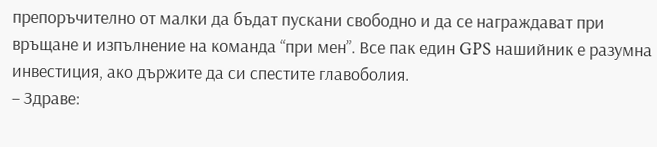препоръчително от малки да бъдат пускани свободно и да се награждават при връщане и изпълнение на команда “при мен”. Все пак един GPS нашийник е разумна инвестиция, ако държите да си спестите главоболия.
– Здраве: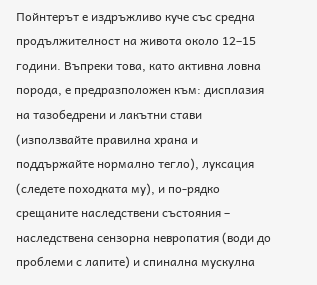Пойнтерът е издръжливо куче със средна продължителност на живота около 12–15 години. Въпреки това, като активна ловна порода, е предразположен към: дисплазия на тазобедрени и лакътни стави (използвайте правилна храна и поддържайте нормално тегло), луксация (следете походката му), и по-рядко срещаните наследствени състояния – наследствена сензорна невропатия (води до проблеми с лапите) и спинална мускулна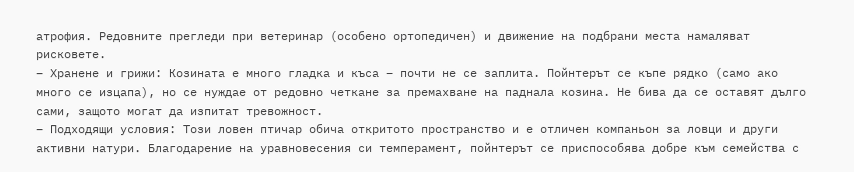атрофия. Редовните прегледи при ветеринар (особено ортопедичен) и движение на подбрани места намаляват рисковете.
– Хранене и грижи: Козината е много гладка и къса – почти не се заплита. Пойнтерът се къпе рядко (само ако много се изцапа), но се нуждае от редовно четкане за премахване на паднала козина. Не бива да се оставят дълго сами, защото могат да изпитат тревожност.
– Подходящи условия: Този ловен птичар обича откритото пространство и е отличен компаньон за ловци и други активни натури. Благодарение на уравновесения си темперамент, пойнтерът се приспособява добре към семейства с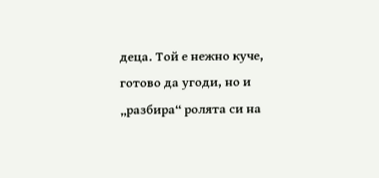деца. Той е нежно куче, готово да угоди, но и „разбира“ ролята си на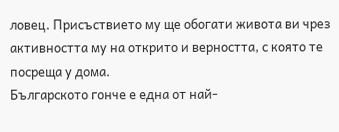ловец. Присъствието му ще обогати живота ви чрез активността му на открито и верността, с която те посреща у дома.
Българското гонче е една от най-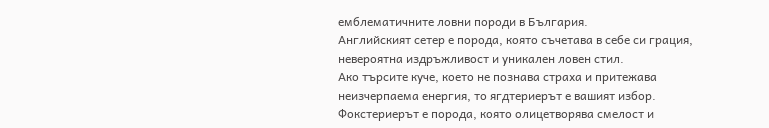емблематичните ловни породи в България.
Английският сетер е порода, която съчетава в себе си грация, невероятна издръжливост и уникален ловен стил.
Ако търсите куче, което не познава страха и притежава неизчерпаема енергия, то ягдтериерът е вашият избор.
Фокстериерът е порода, която олицетворява смелост и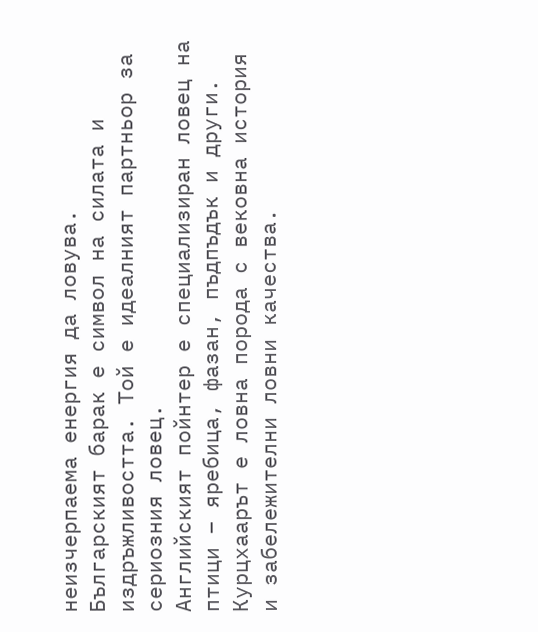неизчерпаема енергия да ловува.
Българският барак е символ на силата и издръжливостта. Той е идеалният партньор за сериозния ловец.
Английският пойнтер е специализиран ловец на птици – яребица, фазан, пъдпъдък и други.
Курцхаарът е ловна порода с вековна история и забележителни ловни качества.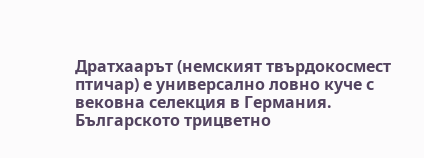Дратхаарът (немският твърдокосмест птичар) е универсално ловно куче с вековна селекция в Германия.
Българското трицветно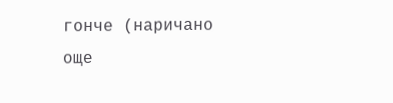гонче (наричано още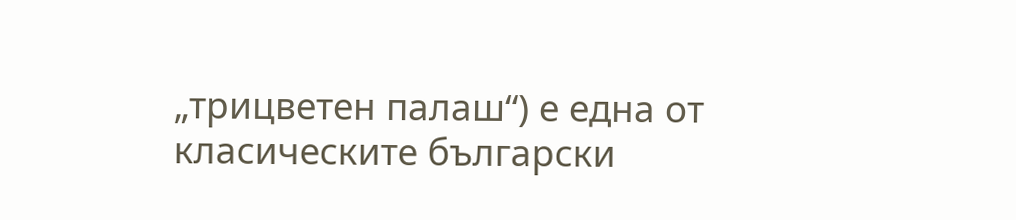„трицветен палаш“) е една от класическите български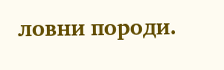ловни породи.